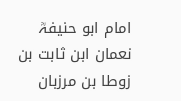امام ابو حنیفہؒ
نعمان ابن ثابت بن زوطا بن مرزبان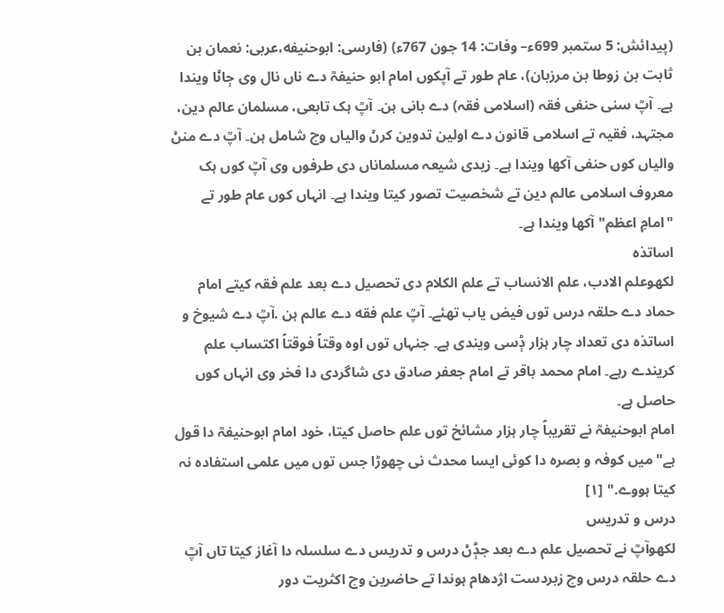(پیدائش: 5 ستمبر 699ء– وفات: 14 جون 767ء) (فارسی: ابوحنیفه،عربی: نعمان بن ثابت بن زوطا بن مرزبان)، عام طور تے آپکوں امام ابو حنیفہؒ دے ناں نال وی ڄاݨا ویندا ہے۔ آپؒ سنی حنفی فقہ (اسلامی فقہ) دے بانی ہن۔ آپؒ ہک تابعی، مسلمان عالم دین، مجتہد، فقیہ تے اسلامی قانون دے اولین تدوین کرݨ والیاں وچ شامل ہن۔ آپؒ دے منݨ والیاں کوں حنفی آکھا ویندا ہے۔ زیدی شیعہ مسلماناں دی طرفوں وی آپؒ کوں ہک معروف اسلامی عالم دین تے شخصیت تصور کیتا ویندا ہے۔ انہاں کوں عام طور تے "امامِ اعظم" آکھا ویندا ہے۔
اساتذہ
لکھوعلم الادب، علم الانساب تے علم الکلام دی تحصیل دے بعد علم فقہ کیتے امام حماد دے حلقہ درس توں فیض یاب تھئے۔ آپؒ علم فقه دے عالم ہن .آپؒ دے شیوخ و اساتذہ دی تعداد چار ہزار ݙسی ویندی ہے۔ جنہاں توں اوہ وقتاً فوقتاً اکتساب علم کریندے رہے۔ امام محمد باقر تے امام جعفر صادق دی شاگردی دا فخر وی انہاں کوں حاصل ہے۔
امام ابوحنیفہؒ نے تقریباً چار ہزار مشائخ توں علم حاصل کیتا، خود امام ابوحنیفہؒ دا قول ہے" میں کوفہ و بصرہ دا کوئی ایسا محدث نی چھوڑا جس توں میں علمی استفادہ نہ کیتا ہووے." [١]
درس و تدریس
لکھوآپؒ نے تحصیل علم دے بعد جݙݨ درس و تدریس دے سلسلہ دا آغاز کیتا تاں آپؒ دے حلقہ درس وچ زبردست اژدھام ہوندا تے حاضرین وچ اکثریت دور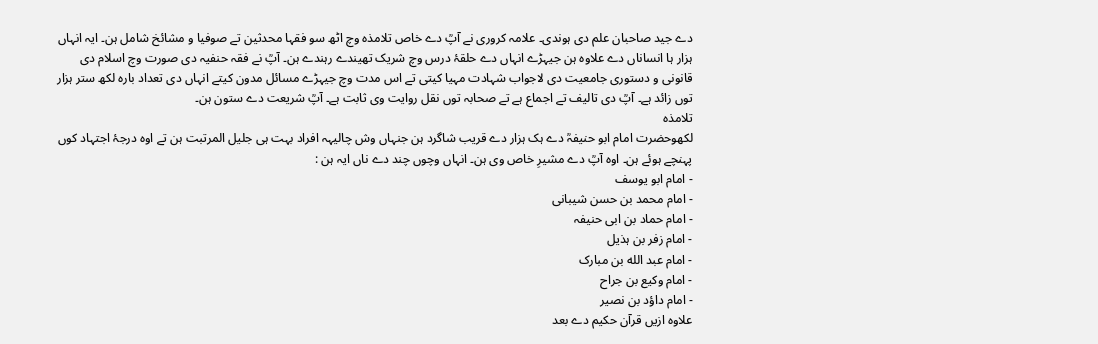دے جید صاحبان علم دی ہوندی۔ علامہ کروری نے آپؒ دے خاص تلامذہ وچ اٹھ سو فقہا محدثین تے صوفیا و مشائخ شامل ہن۔ ایہ انہاں ہزار ہا انساناں دے علاوہ ہن جیہڑے انہاں دے حلقۂ درس وچ شریک تھیندے رہندے ہن۔ آپؒ نے فقہ حنفیہ دی صورت وچ اسلام دی قانونی و دستوری جامعیت دی لاجواب شہادت مہیا کیتی تے اس مدت وچ جیہڑے مسائل مدون کیتے انہاں دی تعداد بارہ لکھ ستر ہزار توں زائد ہے۔ آپؒ دی تالیف تے اجماع ہے تے صحابہ توں نقل روایت وی ثابت ہے۔ آپؒ شریعت دے ستون ہن۔
تلامذہ
لکھوحضرت امام ابو حنیفہؒ دے ہک ہزار دے قریب شاگرد ہن جنہاں وش چالیہہ افراد بہت ہی جلیل المرتبت ہن تے اوہ درجۂ اجتہاد کوں پہنچے ہوئے ہن۔ اوہ آپؒ دے مشیرِ خاص وی ہن۔ انہاں وچوں چند دے ناں ایہ ہن :
- امام ابو یوسف
- امام محمد بن حسن شیبانی
- امام حماد بن ابی حنیفہ
- امام زفر بن ہذیل
- امام عبد الله بن مبارک
- امام وکیع بن جراح
- امام داؤد بن نصیر
علاوہ ازیں قرآن حکیم دے بعد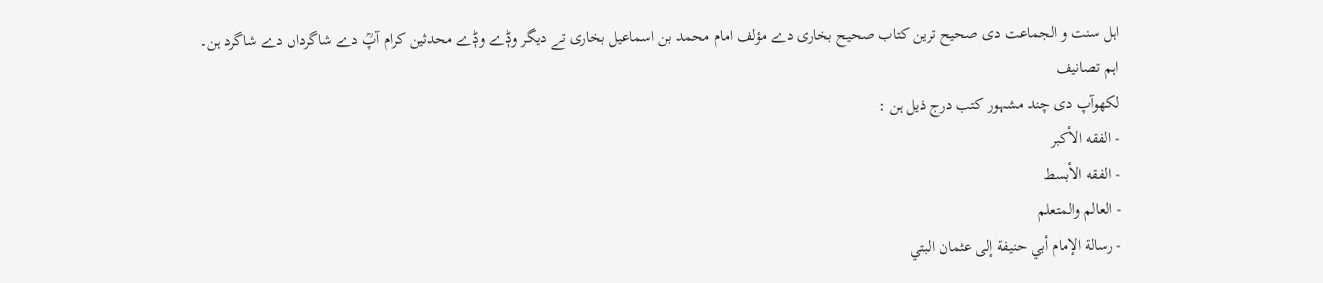اہل سنت و الجماعت دی صحیح ترین کتاب صحیح بخاری دے مؤلف امام محمد بن اسماعیل بخاری تے دیگر وݙے وݙے محدثین کرام آپؒ دے شاگرداں دے شاگرد ہن۔
اہم تصانیف
لکھوآپ دی چند مشہور کتب درج ذیل ہن :
- الفقه الأکبر
- الفقه الأبسط
- العالم والمتعلم
- رسالة الإمام أبي حنيفة إلی عثمان البتي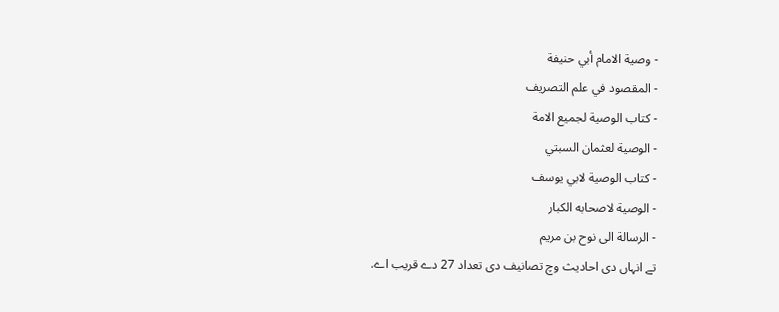- وصية الامام أبي حنيفة
- المقصود في علم التصريف
- کتاب الوصية لجميع الامة
- الوصية لعثمان السبتي
- کتاب الوصية لابي یوسف
- الوصية لاصحابه الکبار
- الرسالة الی نوح بن مریم
تے انہاں دی احادیث وچ تصانیف دی تعداد 27 دے قریب اے.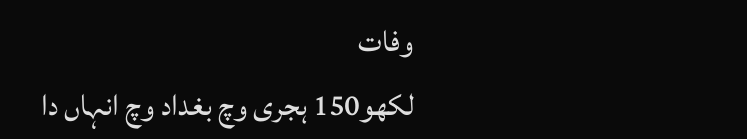وفات
لکھو150 ہجری وچ بغداد وچ انہاں دا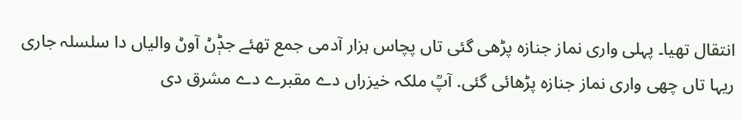انتقال تھیا۔ پہلی واری نماز جنازہ پڑھی گئی تاں پچاس ہزار آدمی جمع تھئے جݙݨ آوݨ والیاں دا سلسلہ جاری ریہا تاں چھی واری نماز جنازہ پڑھائی گئی. آپؒ ملکہ خیزراں دے مقبرے دے مشرق دی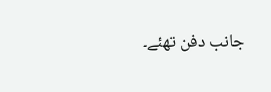جانب دفن تھئے۔